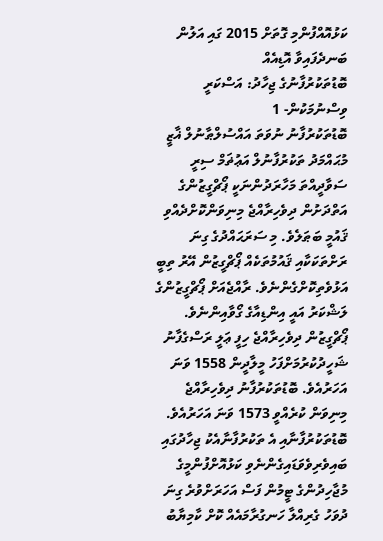ކަޅުއޮއްފުންމި ގޮތަށް 2015 ގައި އަލުން ބަނދެފައިވާ އޮޑިއެއް
ބޮޑުތަކުރުފާނުގެ ޖިހާދު: އަސްކަރީ ވިސްނުމަކުން- 1
ބޮޑުތަކުރުފާނު ނުވަތަ އައްސުލްޠާނުލް ޣާޒީ މުޙައްމަދު ތަކުރުފާނުލް އަޢުޡަމް ސިރީ ސަވާދީއްތަ މަހާރަދުންނަކީ ޕޯޗްގީޒުންގެ އަތްދަށުން ދިވެހިރާއްޖެ މިނިވަންކޮށްދެއްވި ޤައުމީ ބަޠަލެވެ. މި ސަރަޙައްދުގެ ގިނަ ރަށްތަކަކާއި ޤައުމުތަކެއް ޕޯޗްގީޒުން އޭރު ތިބީ އަޅުވެތިކޮށްގެންނެވެ. ރާއްޖެއަށް ޕޯޗްގީޒުންގެ ލަޝްކަރު އައީ އިންޑިއާގެ ގޯވާއިންނެވެ. ޕޯޗްގީޒުން ދިވެހިރާއްޖެ ހިފީ ޢަލީ ރަސްގެފާނު ޝަހީދުކުރުމަށްފަހު މީލާދީން 1558 ވަނަ އަހަރުއެވެ. ބޮޑުތަކުރުފާނު ދިވެހިރާއްޖެ މިނިވަން ކުރެއްވީ 1573 ވަނަ އަހަރުއެވެ. ބޮޑުތަކުރުފާނާއި އެ ތަކުރުފާނާއެކު ޖިހާދުގައި ބައިވެރިވެވަޑައިގެންނެވި ކަޅުއޮށްފުންމީގެ މުޖާހިދުންގެ ޓީމުން ފަސް އަހަރަށްވުރެ ގިނަ ދުވަހު ގެރިއްލާ ހަނގުރާމައެއް ކޮށް ކާމިޔާބު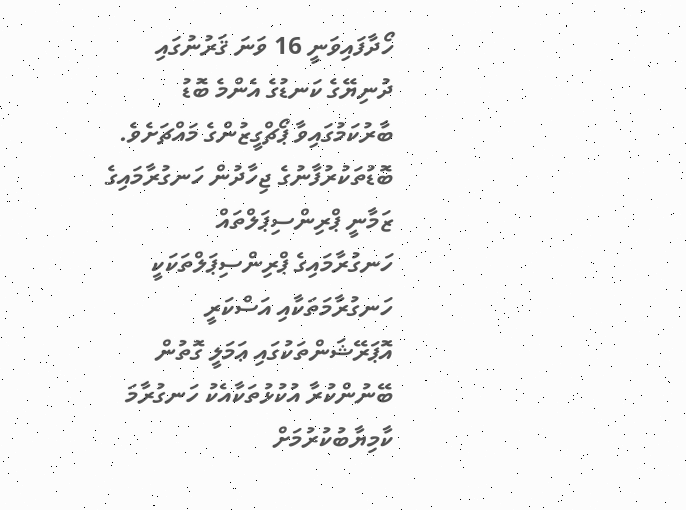ހޯދާފައިވަނީ 16 ވަނަ ޤަރުނުގައި ދުނިޔޭގެ ކަނޑުގެ އެންމެ ބޮޑު ބާރުކަމުގައިވާ ޕޯޗްގީޒުންގެ މައްޗަށެވެ.
ބޮޑުތަކުރުފާނުގެ ޖިހާދުން ހަނގުރާމައިގެ ޒަމާނީ ޕްރިންސިޕަލްތައް
ހަނގުރާމައިގެ ޕްރިންސިޕަލްތަކަކީ ހަނގުރާމަތަކާއި އަސްކަރީ އޮޕަރޭޝަންތަކުގައި ޢަމަލީ ގޮތުން ބޭނުންކުރާ އުކުޅުތަކާއެކު ހަނގުރާމަ ކާމިޔާބުކުރުމަށް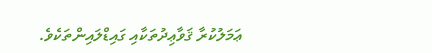ޢަމަލުކުރާ ޤަވާޢިދުތަކާއި ގައިޑްލައިންތަކެވެ.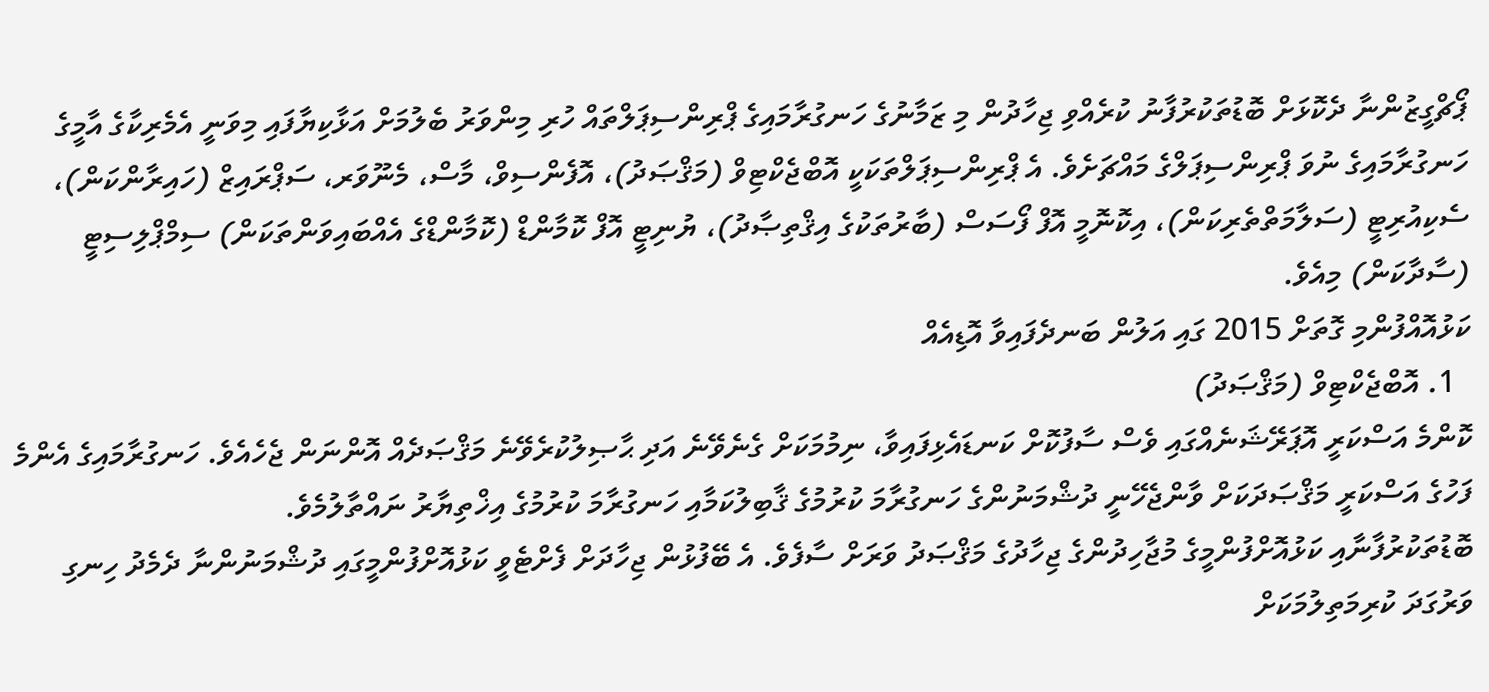ޕޯޗްގީޒުންނާ ދެކޮޅަށް ބޮޑުތަކުރުފާނު ކުރެއްވި ޖިހާދުން މި ޒަމާނުގެ ހަނގުރާމައިގެ ޕްރިންސިޕަލްތައް ހުރި މިންވަރު ބެލުމަށް އަޅާކިޔާފައި މިވަނީ އެމެރިކާގެ އާމީގެ ހަނގުރާމައިގެ ނުވަ ޕްރިންސިޕަލްގެ މައްޗަށެވެ. އެ ޕްރިންސިޕަލްތަކަކީ އޮބްޖެކްޓިވް (މަޤްޞަދު)، އޮފެންސިވް، މާސް، މެނޫވަރ، ސަޕްރައިޒް (ހައިރާންކަން)، ސެކިއުރިޓީ (ސަލާމަތްތެރިކަން)، އިކޮނޮމީ އޮފް ފޯސަސް (ބާރުތަކުގެ އިޤްތިޞާދު)، ޔުނިޓީ އޮފް ކޮމާންޑް (ކޮމާންޑްގެ އެއްބައިވަންތަކަން) ސިމްޕްލިސިޓީ (ސާދާކަން) މިއެވެ.
ކަޅުއޮއްފުންމި ގޮތަށް 2015 ގައި އަލުން ބަނދެފައިވާ އޮޑިއެއް
  1. އޮބްޖެކްޓިވް (މަޤްޞަދު)
ކޮންމެ އަސްކަރީ އޮޕަރޭޝަނެއްގައި ވެސް ސާފުކޮށް ކަނޑައެޅިފައިވާ، ނިމުމަކަށް ގެނެވޭނެ އަދި ޙާޞިލުކުރެވޭނެ މަޤްޞަދެއް އޮންނަން ޖެހެއެވެ. ހަނގުރާމައިގެ އެންމެ ފަހުގެ އަސްކަރީ މަޤްޞަދަކަށް ވާންޖެހޭނީ ދުޝްމަނުންގެ ހަނގުރާމަ ކުރުމުގެ ޤާބިލުކަމާއި ހަނގުރާމަ ކުރުމުގެ އިޚްތިޔާރު ނައްތާލުމެވެ.
ބޮޑުތަކުރުފާނާއި ކަޅުއޮށްފުންމީގެ މުޖާހިދުންގެ ޖިހާދުގެ މަޤްޞަދު ވަރަށް ސާފެވެ. އެ ބޭފުޅުން ޖިހާދަށް ފެށްޓެވީ ކަޅުއޮށްފުންމީގައި ދުޝްމަނުންނާ ދެމެދު ހިނގި ވަރުގަދަ ކުރިމަތިލުމަކަށް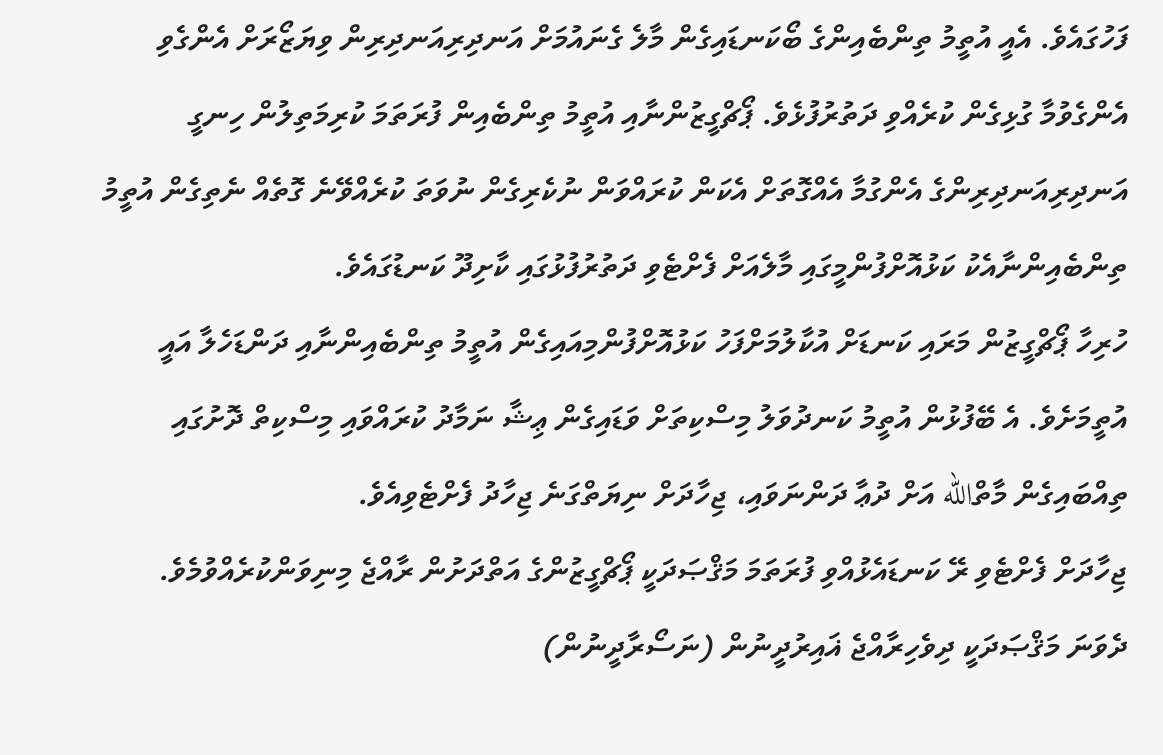ފަހުގައެވެ. އެއީ އުތީމު ތިންބެއިންގެ ބޯކަނޑައިގެން މާލެ ގެނައުމަށް އަނދިރިއަނދިރިން ވިޔަޒޯރަށް އެންގެވި އެންގެވުމާ ގުޅިގެން ކުރެއްވި ދަތުރުފުޅެވެ. ޕޯޗްގީޒުންނާއި އުތީމު ތިންބެއިން ފުރަތަމަ ކުރިމަތިލުން ހިނގީ އަނދިރިއަނދިރިންގެ އެންގުމާ އެއްގޮތަށް އެކަން ކުރައްވަން ނުކެރިގެން ނުވަތަ ކުރެއްވޭނެ ގޮތެއް ނެތިގެން އުތީމު ތިންބެއިންނާއެކު ކަޅުއޮށްފުންމީގައި މާލެއަށް ފެށްޓެވި ދަތުރުފުޅުގައި ކާށިދޫ ކަނޑުގައެވެ.
ހުރިހާ ޕޯޗްގީޒުން މަރައި ކަނޑަށް އުކާލުމަށްފަހު ކަޅުއޮށްފުންމިއައިގެން އުތީމު ތިންބެއިންނާއި ދަންޑަހެލާ އައީ އުތީމަށެވެ. އެ ބޭފުޅުން އުތީމު ކަނދުވަލު މިސްކިތަށް ވަޑައިގެން ޢިޝާ ނަމާދު ކުރައްވައި މިސްކިތް ދޮށުގައި ތިއްބައިގެން މާތްالله އަށް ދުޢާ ދަންނަވައި، ޖިހާދަށް ނިޔަތްގަނެ ޖިހާދު ފެށްޓެވިއެވެ.
ޖިހާދަށް ފެށްޓެވި ރޭ ކަނޑައެޅުއްވި ފުރަތަމަ މަޤްޞަދަކީ ޕޯޗްގީޒުންގެ އަތްދަށުން ރާއްޖެ މިނިވަންކުރެއްވުމެވެ. ދެވަނަ މަޤްޞަދަކީ ދިވެހިރާއްޖެ ޣައިރުދީނުން (ނަސޯރާދީނުން)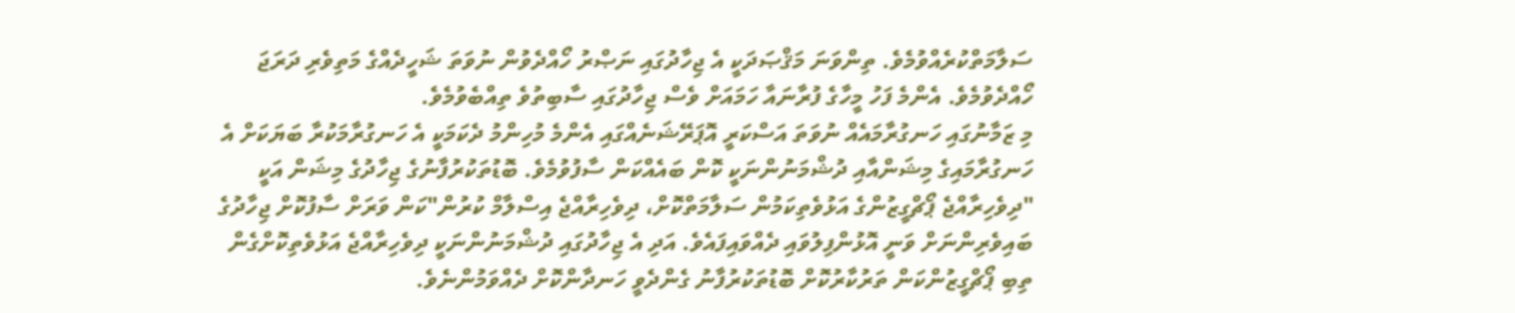ސަލާމަތްކުރެއްވުމެވެ. ތިންވަނަ މަޤްޞަދަކީ އެ ޖިހާދުގައި ނަޞްރު ހޯއްދެވުން ނުވަތަ ޝަހީދެއްގެ މަތިވެރި ދަރަޖަ ހޯއްދެވުމެވެ. އެންމެ ފަހު މީހާގެ ފުރާނައާ ހަމައަށް ވެސް ޖިހާދުގައި ސާބިތުވެ ތިއްބެވުމެވެ.
މި ޒަމާނުގައި ހަނގުރާމައެއް ނުވަތަ އަސްކަރީ އޮޕަރޭޝަނެއްގައި އެންމެ މުހިންމު ދެކަމަކީ އެ ހަނގުރާމަކުރާ ބަޔަކަށް އެ ހަނގުރާމައިގެ މިޝަންއާއި ދުޝްމަނުންނަކީ ކޮން ބައެއްކަން ސާފުވުމެވެ. ބޮޑުތަކުރުފާނުގެ ޖިހާދުގެ މިޝަން އަކީ "ދިވެހިރާއްޖެ ޕޯޗްގީޒުންގެ އަޅުވެތިކަމުން ސަލާމަތްކޮށް، ދިވެހިރާއްޖެ އިސްލާމް ކުރުން"ކަން ވަރަށް ސާފުކޮށް ޖިހާދުގެ ބައިވެރިންނަށް ވަނީ އޮޅުންފިލުވައި ދެއްވައިފައެވެ. އަދި އެ ޖިހާދުގައި ދުޝްމަނުންނަކީ ދިވެހިރާއްޖެ އަޅުވެތިކޮށްގެން ތިބި ޕޯޗްގީޒުންކަން ތަރުކާރުކޮށް ބޮޑުތަކުރުފާނު ގެންދެވީ ހަނދާންކޮށް ދެއްވަމުންނެވެ.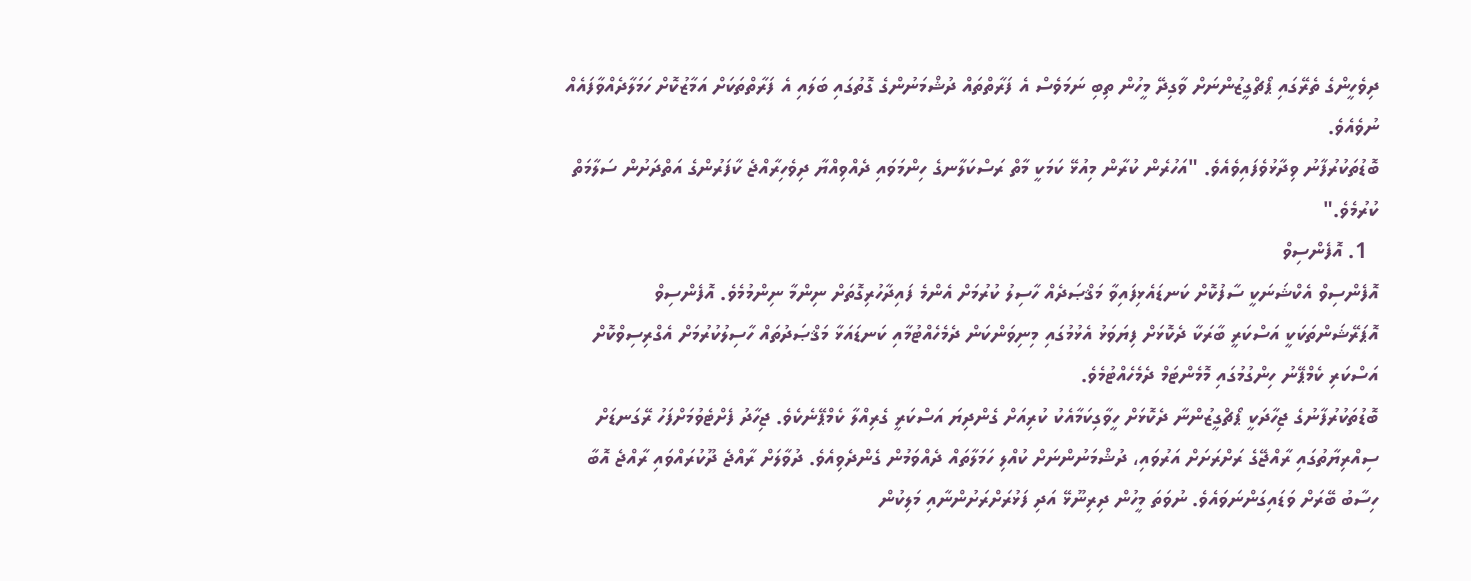ދިވެހީންގެ ތެރޭގައި ޕޯޗްގީޒުންނަށް ވާގިދޭ މީހުން ތިބި ނަމަވެސް އެ ފަރާތްތައް ދުޝްމަނުންގެ ގޮތުގައި ބަލައި އެ ފަރާތްތަކަށް އަމާޒުކޮށް ހަމަލާދެއްވާފައެއް ނުވެއެވެ.
ބޮޑުތަކުރުފާނު ވިދާޅުވެފައިވެއެވެ. "އަހުރެން ކުރާން މިއުޅޭ ކަމަކީ މާތް ރަސްކަލާނގެ ހިންމަވައި ދެއްވިއްޔާ ދިވެހިރާއްޖެ ކާފަރުންގެ އަތްދަށުން ސަލާމަތް ކުރުމެވެ."
  1. އޮފެންސިވް
އޮފެންސިވް އެކްޝަނަކީ ސާފުކޮށް ކަނޑައެޅިފައިވާ މަޤްޞަދެއް ހާސިލު ކުރުމަށް އެންމެ ފައިދާހުރިގޮތަށް ނިންމާ ނިންމުމެވެ. އޮފެންސިވް އޮޕަރޭޝަންތަކަކީ އަސްކަރީ ބާރަކާ ދެކޮޅަށް ފިޔަވަޅު އެޅުމުގައި މިނިވަންކަން ދެމެހެއްޓުމާއި ކަނޑައަޅާ މަޤްޞަދުތައް ހާސިލުކުރުމަށް އެގްރިސިވްކޮށް އަސްކަރި ކެމްޕޭނު ހިންގުމުގައި މޮމެންޓަމް ދެމެހެއްޓުމެވެ.
ބޮޑުތަކުރުފާނުގެ ޖިހާދަކީ ޕޯޗްގީޒުންނާ ދެކޮޅަށް ހީވާގިކަމާއެކު ކުރިއަށް ގެންދިޔަ އަސްކަރީ ގެރިއްލާ ކެމްޕޭނެކެވެ. ޖިހާދު ފެށްޓެވުމަށްފަހު ރޭގަނޑަށް ސިއްރިޔާތުގައި ރާއްޖޭގެ ރަށްރަށަށް އަރުވައި، ދުޝްމަނުންނަށް ކުއްލި ހަމަލާތައް ދެއްވަމުން ގެންދެވިއެވެ. ދުވާލަށް ރާއްޖެ ދޫކުރައްވައި ރާއްޖެ އޮބާ ހިސާބު ބޭރަށް ވަޑައިގަންނަވައެވެ. ނުވަތަ މީހުން ދިރިނޫޅޭ އަދި ފަޅުރަށްރަށުންނާއި މަލިކުން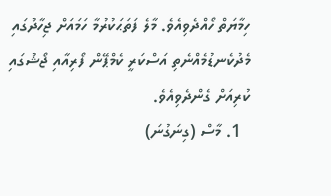ހިމާޔަތް ހޯއްދެވިއެވެ. މާލެ ފަތަޙަކުރުމާ ހަމައަށް ޖިހާދުގައި މެދުކެނޑުމެއްނެތި އަސްކަރީ ކެމްޕޭން ފޯރިއާއި ޖޯޝުގައި ކުރިއަށް ގެންދެވިއެވެ.
  1. މާސް (ގިނަގުނަ)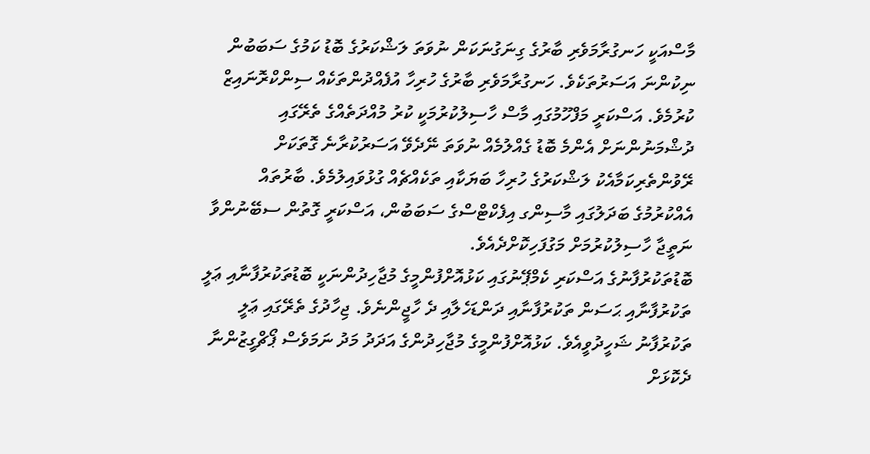މާސްއަކީ ހަނގުރާމަވެރި ބާރުގެ ގިނަގުނަކަން ނުވަތަ ލަޝްކަރުގެ ބޮޑު ކަމުގެ ސަބަބުން ނިކުންނަ އަސަރުތަކެވެ. ހަނގުރާމަވެރި ބާރުގެ ހުރިހާ އުފެއްދުންތަކެއް ސިންކްރޮނައިޒް ކުރުމެވެ. އަސްކަރީ މަފްހޫމުގައި މާސް ހާސިލުކުރުމަކީ ކުރު މުއްދަތެއްގެ ތެރޭގައި ދުޝްމަނުންނަށް އެންމެ ބޮޑު ގެއްލުމެއް ނުވަތަ ނޭދެވޭ އަސަރުކުރާނެ ގޮތަކަށް ރޭވުންތެރިކަމާއެކު ލަޝްކަރުގެ ހުރިހާ ބަޔަކާއި ތަކެއްޗެއް ގުޅުވައިލުމެވެ. ބާރުތައް އެއްކުރުމުގެ ބަދަލުގައި މާސިންގ އިފެކްޓްސްގެ ސަބަބުން، އަސްކަރީ ގޮތުން ސބޭނުންވާ ނަތީޖާ ހާސިލުކުރުމަށް މަގުފަހިކޮށްދެއެވެ.
ބޮޑުތަކުރުފާނުގެ އަސްކަރި ކެމްޕޭނުގައި ކަޅުއޮށްފުންމީގެ މުޖާހިދުންނަކީ ބޮޑުތަކުރުފާނާއި ޢަލީ ތަކުރުފާނާއި ޙަސަން ތަކުރުފާނާއި ދަންޑަހެލާއި ދެ ހާޖީންނެވެ. ޖިހާދުގެ ތެރޭގައި ޢަލީ ތަކުރުފާނު ޝަހީދުވީއެވެ. ކަޅުއޮށްފުންމީގެ މުޖާހިދުންގެ އަދަދު މަދު ނަމަވެސް ޕޯޗްގީޒުންނާ ދެކޮޅަށް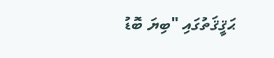ޙަޤީޤަތުގައި "ބިޔަ ބޮޑު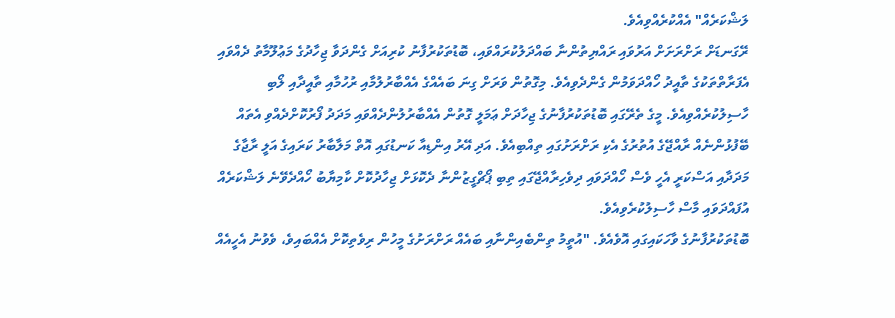ލަޝްކަރެއް" އެއްކުރެއްވިއެވެ.
ރޭގަނޑަށް ރަށްރަށަށް އަރުވައި ރައްޔިތުންނާ ބައްދަލުކުރައްވައި، ބޮޑުތަކުރުފާނު ކުރިއަށް ގެންދަވާ ޖިހާދުގެ މަޢުލޫމާތު ދެއްވައި އެފަރާތްތަކުގެ ތާއީދު ހޯއްދަވަމުން ގެންދެވިއެވެ. މިގޮތުން ވަރަށް ގިނަ ބައެއްގެ އެއްބާރުލުމާއި ރުހުމާއި ތާއީދާއި ލޯބި ހާސިލުކުރެއްވިއެވެ. މީގެ ތެރޭގައި ބޮޑުތަކުރުފާނުގެ ޖިހާދަށް ޢަމަލީ ގޮތުން އެއްބާރުލުންދެއްވައި މަދަދު ފޯރުކޮށްދެއްވި އެތައް ބޭފުޅުންނެއް ރާއްޖޭގެ އުތުރުގެ އެކި ރަށްރަށުގައި ތިއްބިއެވެ. އަދި އޭރު އިންޑިއާ ކަނޑުގައި އޮތް މަލާބާރު ކަރައިގެ އަލީ ރާޖާގެ މަދަދާއި އަސްކަރީ އެހީ ވެސް ހޯއްދަވައި ދިވެހިރާއްޖޭގައި ތިބި ޕޯޗްގީޒުންނާ ދެކޮޅަށް ޖިހާދުކޮށް ކާމިޔާބު ހޯއްދެވޭނެ ލަޝްކަރެއް އުފައްދަވައި މާސް ހާސިލުކުރެވިއެވެ.
ބޮޑުތަކުރުފާނުގެ ވާހަކައިގައި އޮވެއެވެ. "އުތީމު ތިންބެއިންނާއި ބައެއް ރަށްރަށުގެ މީހުން ރިވެތިކޮށް އެއްބައިވެ، ވެވުނު އެހީއެއް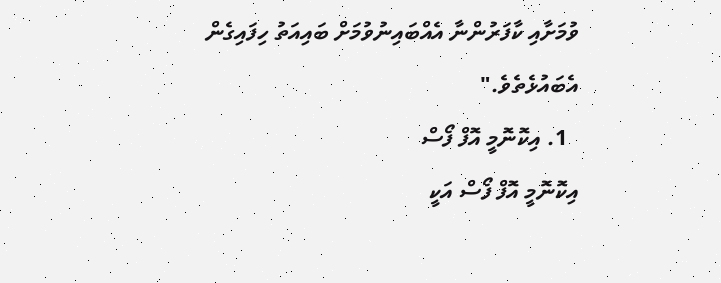ވުމަށާއި ކާފަރުންނާ އެއްބައިނުވުމަށް ބައިއަތު ހިފައިގެން އެބައުޅެތެވެ."
  1. އިކޮނޮމީ އޮފް ފޯސް
އިކޮނޮމީ އޮފް ފޯސް އަކީ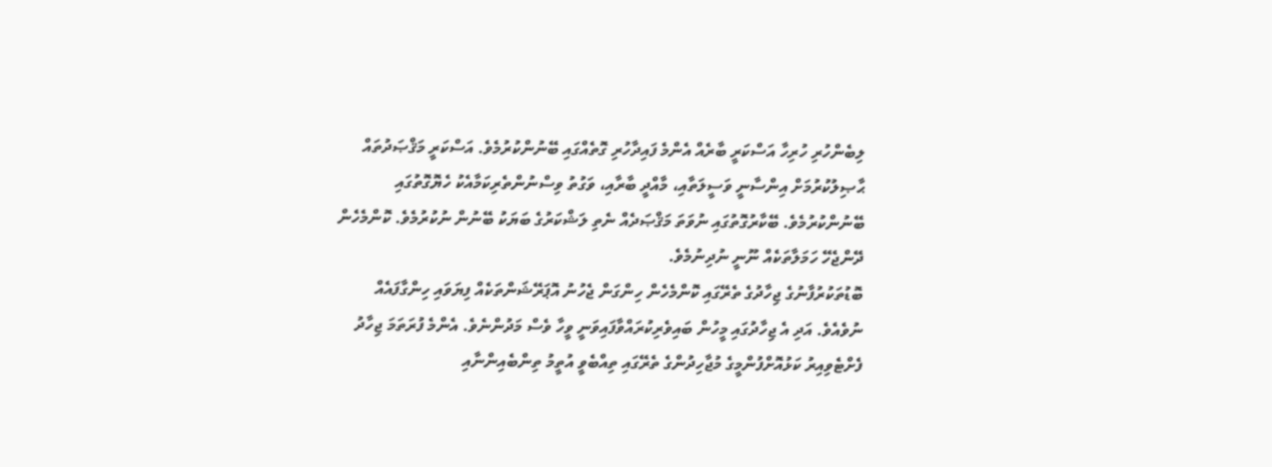ލިބެންހުރި ހުރިހާ އަސްކަރީ ބާރެއް އެންމެ ފައިދާހުރި ގޮތެއްގައި ބޭނުންކުރުމެވެ. އަސްކަރީ މަޤްޞަދުތައް ޙާޞިލުކުރުމަށް އިންސާނީ ވަސީލަތާއި، މާއްދީ ބާރާއި، ވަގުތު ވިސްނުންތެރިކަމާއެކު ހެޔޮގޮތުގައި ބޭނުންކުރުމެވެ. ބޭކާރުގޮތުގައި ނުވަތަ މަޤްޞަދެއް ނެތި ލަޝްކަރުގެ ބަޔަކު ބޭނުން ނުކުރުމެވެ. ކޮންމެހެން ދޭންޖެހޭ ހަމަލާތަކެއް ނޫނީ ނުދިނުމެވެ.
ބޮޑުތަކުރުފާނުގެ ޖިހާދުގެ ތެރޭގައި ކޮންމެހެން ހިންގަން ޖެހުނު އޮޕަރޭޝަންތަކެއް ފިޔަވައި ހިންގާފައެއް ނުވެއެވެ. އަދި އެ ޖިހާދުގައި މީހުން ބައިވެރިކުރައްވާފައިވަނީ ވީހާ ވެސް މަދުންނެވެ. އެންމެ ފުރަތަމަ ޖިހާދު ފެށްޓެވިއިރު ކަޅުއޮށްފުންމީގެ މުޖާހިދުންގެ ތެރޭގައި ތިއްބެވީ އުތީމު ތިންބެއިންނާއި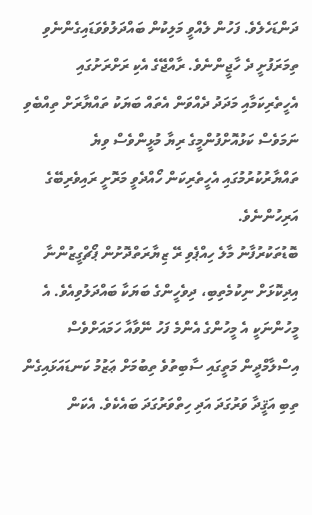ދަންޑަހެލެވެ. ފަހުން ލެއްވީ މަލިކުން ބައްދަލުވެވަޑައިގެންނެވި ތިމަރަފުށީ ދެ ހާޖީންނެވެ. ރާއްޖޭގެ އެކި ރަށްރަށުގައި އެހީތެރިކަމާއި މަދަދު ދެއްވަން އެތައް ބަޔަކު ތައްޔާރަށް ތިއްބެވި ނަމަވެސް ކަޅުއޮށްފުންމީގެ ރިޔާ މުޅީންވެސް ވިޔެ ތައްޔާރުކުރުމުގައި އެހީތެރިކަން ހޯއްދެވީ މަރޮށީ ރައިވެރިބޭގެ އަރިހުންނެވެ.
ބޮޑުތަކުރުފާނު މާލެ ހިއްޕެވި ރޭ ޒިޔާރަތްދޮށުން ޕޯޗްގީޒުންނާ އިދިކޮޅަށް ނިކުމެތިބި، ދިވެހީންގެ ބަޔަކާ ބައްދަލުވިއެވެ. އެ މީހުންނަކީ އެ މީހުންގެ އެންމެ ފަހު ނޭވާއާ ހަމައަށްވެސް އިސްލާމްދީން މަތީގައި ސާބިތުވެ ތިބުމަށް ޢަޒުމު ކަނޑައަޅައިގެން ތިބި އަޤީދާ ވަރުގަދަ އަދި ހިތްވަރުގަދަ ބައެކެވެ. އެކަން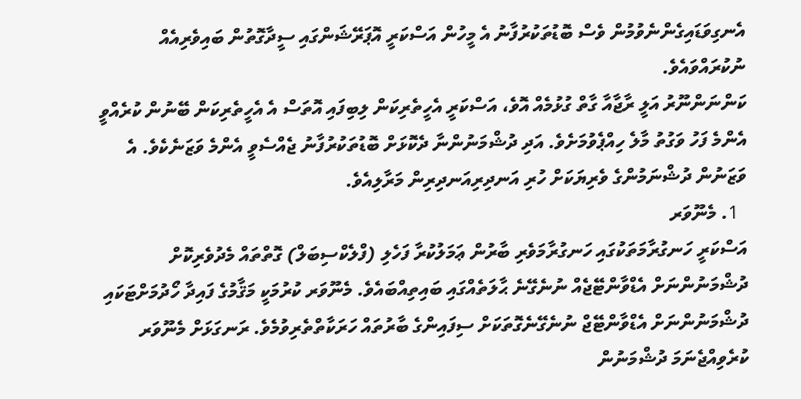އެނގިވަޑައިގެންނެވުމުން ވެސް ބޮޑުތަކުރުފާނު އެ މީހުން އަސްކަރީ އޮޕަރޭޝަންގައި ސީދާގޮތުން ބައިވެރިއެއް ނުކުރައްވައެވެ.
ކަންނަންނޫރު އަލީ ރާޖާއާ ގާތް ގުޅުމެއް އޮވެ، އަސްކަރީ އެހީތެރިކަން ލިބިފައި އޮތަސް އެ އެހީތެރިކަން ބޭނުން ކުރެއްވީ އެންމެ ފަހު ވަގުތު މާލެ ހިއްޕެވުމަށެވެ. އަދި ދުޝްމަނުންނާ ދެކޮޅަށް ބޮޑުތަކުރުފާނު ޖެއްސެވީ އެންމެ ވަޒަނެކެވެ. އެ ވަޒަނުން ދުޝްނަމުންގެ ވެރިޔަކަށް ހުރި އަނދިރިއަނދިރިން މަރާލިއެވެ.
  1. މެނޫވަރ
އަސްކަރީ ހަނގުރާމަތަކުގައި ހަނގުރާމަވެރި ބާރުން ޢަމަލުކުރާ ފަހެލި (ފްލެކްސިބަލް) ގޮތްތައް މެދުވެރިކޮށް ދުޝްމަނުންނަށް އެޑްވާންޓޭޖެއް ނުނެގޭނެ ޙާލަތެއްގައި ބައިތިއްބައެވެ. މެނޫވަރ ކުރުމަކީ މަޤާމުގެ ފައިދާ ހޯދުމަށްޓަކައި ދުޝްމަނުންނަށް އެޑްވާންޓޭޖް ނުނެގޭނެގޮތަކަށް ސިފައިންގެ ބާރުތައް ހަރަކާތްތެރިވުމެވެ. ރަނގަޅަށް މެނޫވަރ ކުރެވިއްޖެނަމަ ދުޝްމަނުން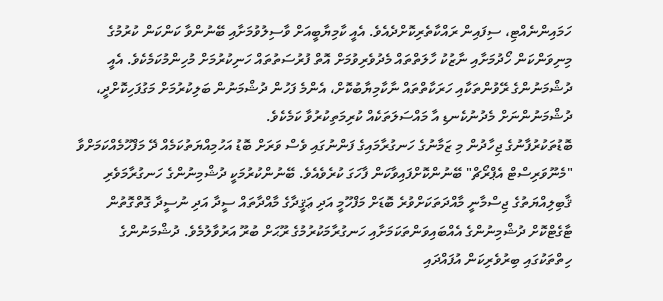ހަމައިންނެއްޓި، ސިފައިން ރައްކާތެރިކޮށްދެއެވެ. އެއީ ކާމިޔާބީއަށް ވާސިލުވުމަށާއި ބޭނުންވާ ކަންކަން ކުރުމުގެ މިނިވަންކަން ހޯދުމަށާއި ނާޒުކު ހާލަތްތައް މެދުވެރިވުމަށް އޮތް ފުރުސަތުތައް ހަނިކުރުމަށް މުހިންމުކަމެކެވެ. އެއީ ދުޝްމަނުންގެ ރޭވުންތަކާއި ހަރަކާތްތައް ނާކާމިޔާބުކޮށް، އެންމެ ފަހުން ދުޝްމަނުން ބަލިކުރުމަށް މަގުފަހިކޮށްދީ، ދުޝްމަނުންނަށް މެދުނުކެނޑި އާ މައްސަލަތަކެއް ކުރިމަތިކުރުވާ ކަމެކެވެ.
ބޮޑުތަކުރުފާނުގެ ޖިހާދުން މި ޒަމާނުގެ ހަނގުރާމައިގެ ފަންނުގައި ވެސް ވަރަށް ބޮޑު އަހުމިއްޔަތުކަމެއް ދޭ މަފްހޫމެއްކަމަށްވާ "މެނޫވަރިސްޓް އެޕްރޯޗް" ބޭނުންކޮށްފައިވާކަން ފާހަގަ ކުރެވެއެވެ. ބޭނުންކުރުމަކީ ދުޝްމިނުންގެ ހަނގުރާމަވެރި ޤާބިލިއްޔަތުގެ ޖިސްމާނީ މާއްދަތަކަށްވުރެ ބޮޑަށް މަފްހޫމީ އަދި ޢަޤީދާގެ މާއްދާތައް ސީދާ އަދި ނުސީދާ ގޮތްގޮތުން ޓާގެޓްކޮށް ދުޝްމިނުންގެ އެއްބައިވަންތަކަމަށާއި ހަނގުރާމަކުރުމުގެ ރޫޙަށް ބުރޫ އަރުވާލުމެވެ. ދުޝްމަނުންގެ ހިތްތަކުގައި ބިރުވެރިކަން އުފައްދައި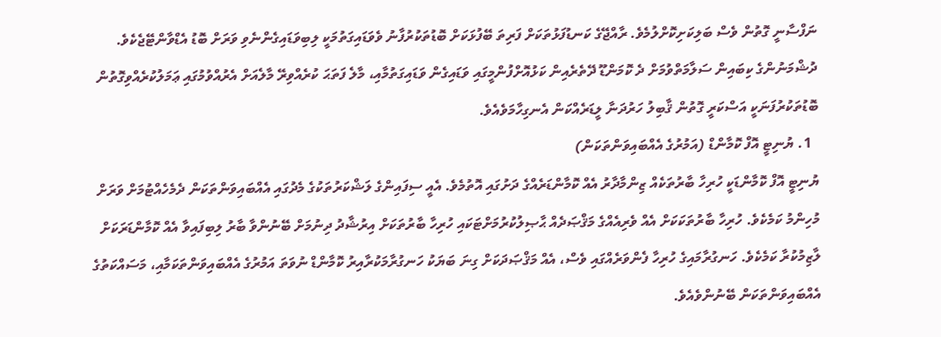ނަފްސާނީ ގޮތުން ވެސް ބަލިކަށިކޮށްލުމެވެ. ރާއްޖޭގެ ކަނޑުފަޅުތަކަށް ފަރިތަ ބޭފުޅަކަށް ބޮޑުތަކުރުފާނު ވެވަޑައިގަތުމަކީ ލިބިވަޑައިގެންނެވި ވަރަށް ބޮޑު އެޑްވާންޓޭޖެކެވެ. ދުޝްމަނުންގެ ކިބައިން ސަލާމަތްވުމަށް ދެ ކޮމަންޑޫ ދޭތެރެއިން ކަޅުއޮށްފުންމީގައި ވަޑައިގެން ވަޑައިގަތުމާއި، މާލެ ފަތަޙަ ކުރެއްވިރޭ މާލެއަށް އެރުއްވުމުގައި ޢަމަލުކުރެއްވިގޮތުން ބޮޑުތަކުރުފަނަކީ އަސްކަރީ ގޮތުން ޤާބިލު ހަރުދަނާ ލީޑަރެއްކަން އެނގިހާމަވެއެވެ.
  1. ޔުނިޓީ އޮފް ކޮމާންޑް (އަމުރުގެ އެއްބައިވަންތަކަން)
ޔުނިޓީ އޮފް ކޮމާންޑަކީ ހުރިހާ ބާރުތަކެއް ޒިންމާދާރު އެއް ކޮމާންޑަރެއްގެ ދަށުގައި އޮތުމެވެ. އެއީ ސިފައިންގެ ލަޝްކަރުތަކުގެ މެދުގައި އެއްބައިވަންތަކަން ދެމެހެއްޓުމަށް ވަރަށް މުހިންމު ކަމެކެވެ. ހުރިހާ ބާރުތަކަކަށް އެއް ވެރިއެއްގެ މަޤްޞަދެއް ޙާޞިލުކުރުމަށްޓަކައި ހުރިހާ ބާރުތަކަށް އިރުޝާދު ދިނުމަށް ބޭނުންވާ ބާރު ލިބިފައިވާ އެއް ކޮމާންޑަރަކަށް ލާޒިމުކުރާ ކަމެކެވެ. ހަނގުރާމައިގެ ހުރިހާ ފެންވަރެއްގައި ވެސް، އެއް މަޤްޞަދަކަށް ގިނަ ބަޔަކު ހަނގުރާމަކުރާއިރު ކޮމާންޑް ނުވަތަ އަމުރުގެ އެއްބައިވަންތަކަމާއި، މަސައްކަތުގެ އެއްބައިވަންތަކަން ބޭނުންވެއެވެ.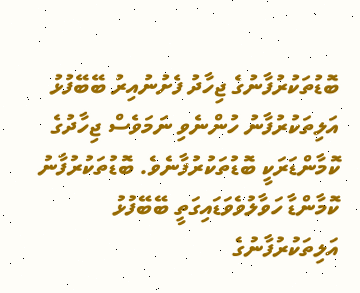ބޮޑުތަކުރުފާނުގެ ޖިހާދު ފެށުނުއިރު ބޭބޭފުޅު އަލިތަކުރުފާނު ހުންނެވި ނަމަވެސް ޖިހާދުގެ ކޮމާންޑަރަކީ ބޮޑުތަކުރުފާނެވެ. ބޮޑުތަކުރުފާނު ކޮމާންޑާ ހަވާލުވެވަޑައިގަތީ ބޭބޭފުޅު އަލިތަކުރުފާނުގެ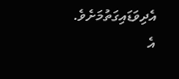އެދިވަޑައިގަތުމަށެވެ. އެ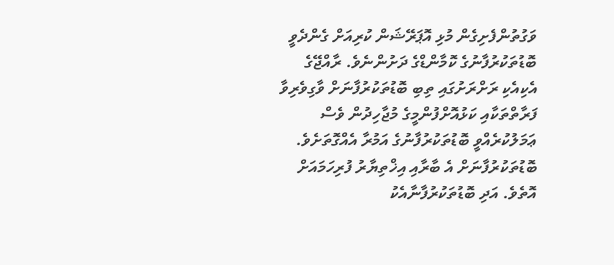ވަގުތުންފެށިގެން މުޅި އޮޕަރޭޝަން ކުރިއަށް ގެންދެވީ ބޮޑުތަކުރުފާނުގެ ކޮމާންޑްގެ ދަށުންނެވެ. ރާއްޖޭގެ އެކިއެކި ރަށްރަށުގައި ތިބި ބޮޑުތަކުރުފާނަށް ވާގިވެރިވާ ފަރާތްތަކާއި ކަޅުއޮށްފުންމީގެ މުޖާހިދުން ވެސް ޢަމަލުކުރެއްވީ ބޮޑުތަކުރުފާނުގެ އަމުރާ އެއްގޮތަށެވެ. ބޮޑުތަކުރުފާނަށް އެ ބާރާއި އިޚްތިޔާރު ފުރިހަމައަށް އޮތެވެ. އަދި ބޮޑުތަކުރުފާނާއެކު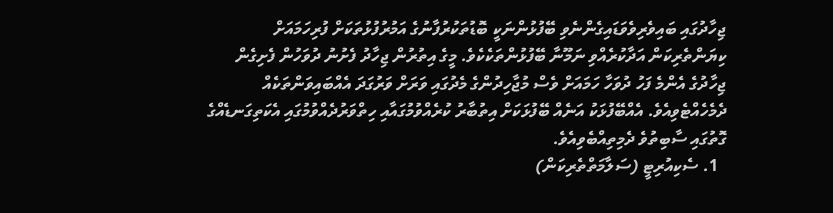ޖިހާދުގައި ބައިވެރިވެވަޑައިގެންނެވި ބޭފުޅުންނަކީ ބޮޑުތަކުރުފާނުގެ އަމުރުފުޅުތަކަށް ފުރިހަމައަށް ކިޔަންތެރިކަން އަދާކުރެއްވި ނަމޫނާ ބޭފުޅުންތަކެކެވެ. މީގެ އިތުރުން ޖިހާދު ފެށުނު ދުވަހުން ފެށިގެން ޖިހާދުގެ އެންމެ ފަހު ދުވަހާ ހަމައަށް ވެސް މުޖާހިދުންގެ މެދުގައި ވަރަށް ވަރުގަދަ އެއްބައިވަންތަކެއް ދެމެހެއްޓެވިއެވެ. އެއްބޭފުޅަކު އަނެއް ބޭފުޅަކަށް އިތުބާރު ކުރެއްވުމުގައާއި ހިތްވަރުދެއްވުމުގައި އެކަތިގަނޑެއްގެ ގޮތުގައި ސާބިތުވެ ދެމިތިއްބެވިއެވެ.
  1. ސެކިއުރިޓީ (ސަލާމަތްތެރިކަން)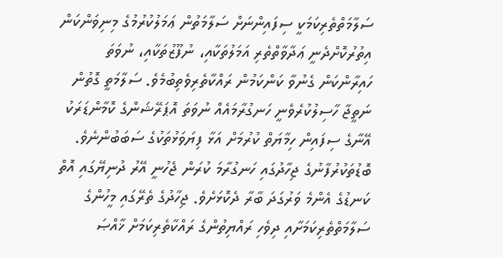ސަލާމަތްތެރިކަމަކީ ސިފައިންނަށް ސަލާމަތުން ޢަމަލުކުރުމުގެ މިނިވަންކަން އިތުރުކޮށްދެނީ ޢަދާވާތްތެރި އަމަލުތަކާއި، ނުފޫޒުތަކާއި، ނުވަތަ ހައިރާންކަން ގެނުވާ ކަންކަމުން ރައްކާތެރިވެތިބުމެވެ. ސަލާމަތީ ގޮތުން ނަތީޖާ ހާސިލުކުރެވެނީ ހަނގުރާމައެއް ނުވަތަ އޮޕަރޭޝަންގެ ކޮމާންޑަރަކު އޭނާގެ ސިފައިން ހިމާޔަތް ކުރުމަށް އަޅާ ފިޔަވަޅުތަކުގެ ސަބަބުންނެވެ.
ބޮޑުތަކުރުފާނުގެ ޖިހާދުގައި ހަނގުރާމަ ކުރަން ޖެހުނީ އޭރު ދުނިޔޭގައި އޮތް ކަނޑުގެ އެންމެ ވަރުގަދަ ބާރާ ދެކޮޅަށެވެ. ޖިހާދުގެ ތެރޭގައި މީހުންގެ ސަލާމަތްތެރިކަމަށާއި ދިވެހި ރައްޔިތުންގެ ރައްކާތެރިކަމަށް ޚާއްޞަ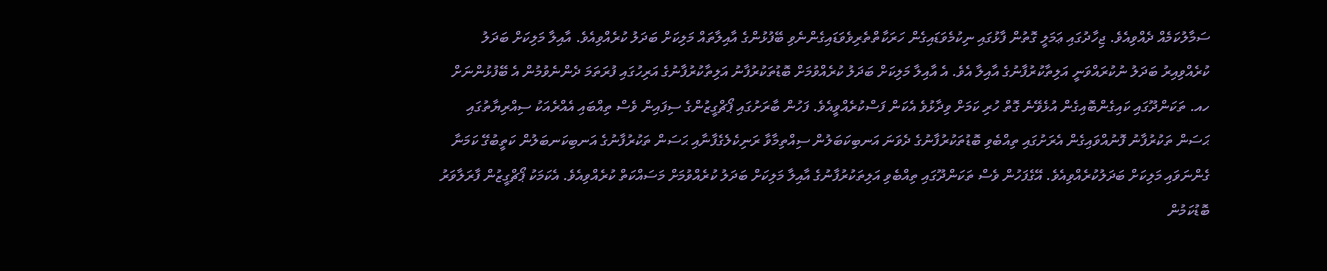ސަމާލުކަމެއް ދެއްވިއެވެ. ޖިހާދުގައި ޢަމަލީ ގޮތުން ފާޅުގައި ނިކުމެވަޑައިގެން ހަރަކާތްތެރިވެވަޑައިގެންނެވި ބޭފުޅުންގެ އާއިލާތައް މަލިކަށް ބަދަލު ކުރެއްވިއެވެ. އާއިލާ މަލިކަށް ބަދަލު ކުރެއްވިއިރު ބަދަލު ނުކުރައްވަނީ އަލިތާކުރުފާނުގެ އާއިލާ އެވެ. އެ އާއިލާ މަލިކަށް ބަދަލު ކުރެއްވުމަށް ބޮޑުތަކުރުފާނު އަލިތާކުރުފާނުގެ އަރިހުގައި ފުރަތަމަ ދެންނެވުމުން އެ ބޭފުޅުންނަށް ހއ. ތަކަންދޫގައި ކައިގެންބޮއިގެން އުޅެވޭނެ ގޮތް ހުރި ކަމަށް ވިދާޅުވެ އެކަން ފަސްކުރެއްވީއެވެ. ފަހުން ބާރަށުގައި ޕޯޗްގީޒުންގެ ސިފައިން ވެސް ތިއްބައި އެއްރެއަކު ސިއްރިޔާތުގައި ޙަސަން ތަކުރުފާނު ފޮނުއްވައިގެން އެރަށުގައި ތިއްބެވި ބޮޑުތަކުރުފާނުގެ ދެވަނަ އަނބިކަބަލުން ސިއްތިމާވާ ރަނިކެލެގެފާނާއި ޙަސަން ތަކުރުފާނުގެ އަނބިކަނބަލުން ކަތީބުގޭ ކަމަނާ ގެންނަވައި މަލިކަށް ބަދަލުކުރެއްވިއެވެ. އޭގެފަހުން ވެސް ތަކަންދޫގައި ތިއްބެވި އަލިތަކުރުފާނުގެ އާއިލާ މަލިކަށް ބަދަލު ކުރެއްވުމަށް މަސައްކަތް ކުރެއްވިއެވެ. އެކަމަކު ޕޯޗްގީޒުން ފާރަލާވަރު ބޮޑުކަމުން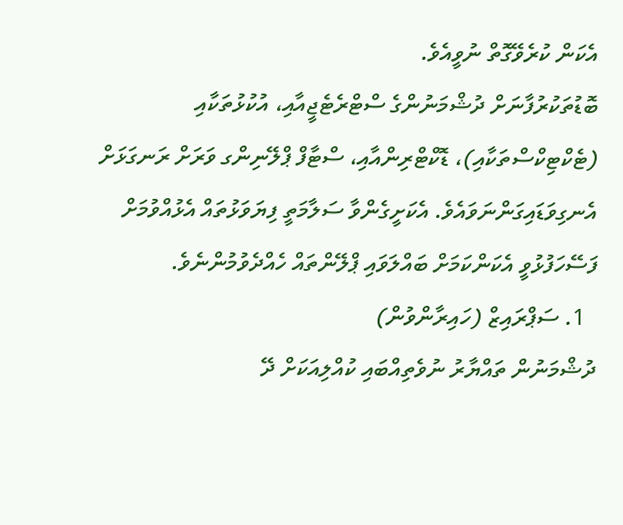އެކަން ކުރެވޭގޮތް ނުވީއެވެ.
ބޮޑުތަކުރުފާނަށް ދުޝްމަނުންގެ ސްޓްރެޓެޖީއާއި، އުކުޅުތަކާއި (ޓެކްޓިކްސްތަކާއި)، ޑޮކްޓްރިންއާއި، ސްޓާފް ޕްލޭނިންގ ވަރަށް ރަނގަޅަށް އެނގިވަޑައިގަންނަވައެވެ. އެކަށީގެންވާ ސަލާމަތީ ފިޔަވަޅުތައް އެޅުއްވުމަށް ފަސޭހަފުޅުވީ އެކަންކަމަށް ބައްލަވައި ޕްލޭންތައް ހެއްދެވުމުންނެވެ.
  1. ސަޕްރައިޒް (ހައިރާންވުން)
ދުޝްމަނުން ތައްޔާރު ނުވެތިއްބައި ކުއްލިއަކަށް ދޭ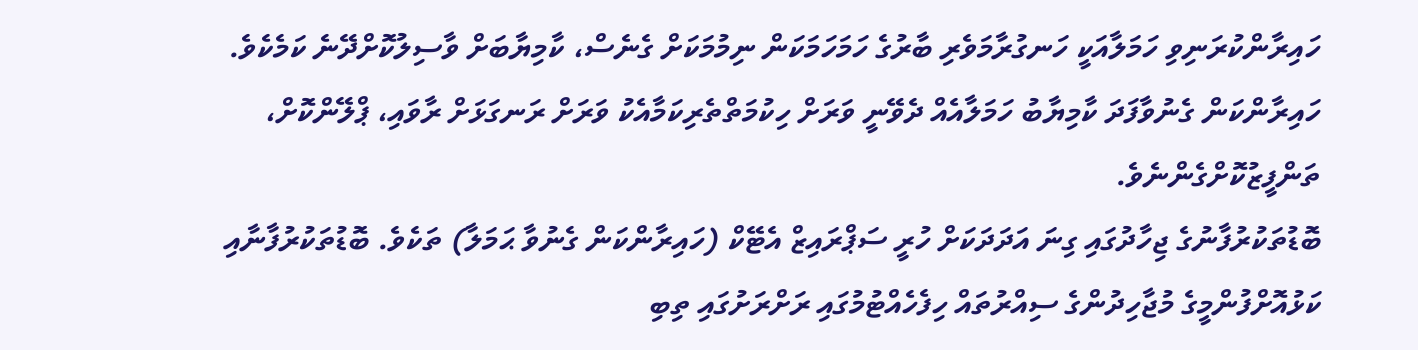ހައިރާންކުރަނިވި ހަމަލާއަކީ ހަނގުރާމަވެރި ބާރުގެ ހަމަހަމަކަން ނިމުމަކަށް ގެނެސް، ކާމިޔާބަށް ވާސިލުކޮށްދޭނެ ކަމެކެވެ. ހައިރާންކަން ގެނުވާފަދަ ކާމިޔާބު ހަމަލާއެއް ދެވޭނީ ވަރަށް ހިކުމަތްތެރިކަމާއެކު ވަރަށް ރަނގަޅަށް ރާވައި، ޕްލޭންކޮށް، ތަންފީޒުކޮށްގެންނެވެ.
ބޮޑުތަކުރުފާނުގެ ޖިހާދުގައި ގިނަ އަދަދަކަށް ހުރީ ސަޕްރައިޒް އެޓޭކް (ހައިރާންކަން ގެނުވާ ޙަމަލާ) ތަކެވެ. ބޮޑުތަކުރުފާނާއި ކަޅުއޮށްފުންމީގެ މުޖާހިދުންގެ ސިއްރުތައް ހިފެހެއްޓުމުގައި ރަށްރަށުގައި ތިބި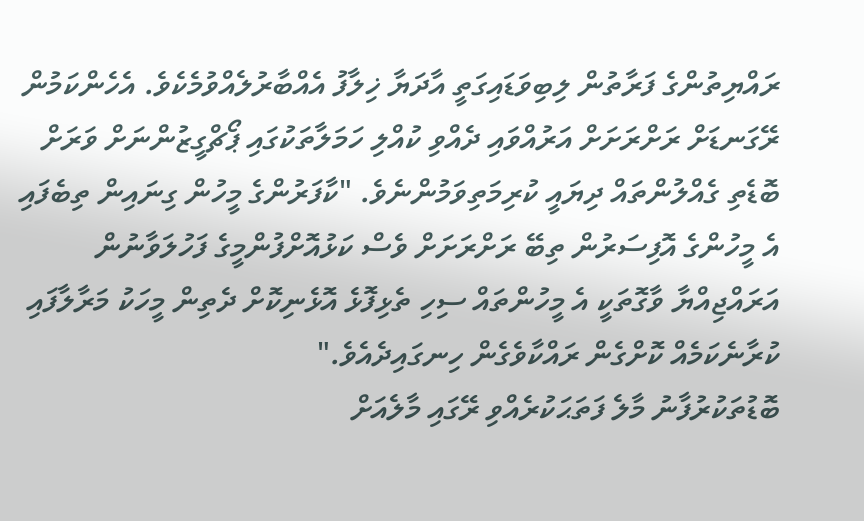ރައްޔިތުންގެ ފަރާތުން ލިބިވަޑައިގަތީ އާދަޔާ ޚިލާފު އެއްބާރުލެއްވުމެކެވެ. އެހެންކަމުން ރޭގަނޑަށް ރަށްރަށަށް އަރުއްވައި ދެއްވި ކުއްލި ހަމަލާތަކުގައި ޕޯޗްގީޒުންނަށް ވަރަށް ބޮޑެތި ގެއްލުންތައް ދިޔައީ ކުރިމަތިވަމުންނެވެ. "ކާފަރުންގެ މީހުން ގިނައިން ތިބެފައި އެ މީހުންގެ އޮފިސަރުން ތިބޭ ރަށްރަށަށް ވެސް ކަޅުއޮށްފުންމީގެ ފަހުލަވާނުން އަރައްޖިއްޔާ ވާގޮތަކީ އެ މީހުންތައް ސިހި ތެޅިފޮޅެ އޮޅެނިކޮށް ދެތިން މީހަކު މަރާލާފައި ކުރާނެކަމެއް ކޮށްގެން ރައްކާވެގެން ހިނގައިދެއެވެ."
ބޮޑުތަކުރުފާނު މާލެ ފަތަޙަކުރެއްވި ރޭގައި މާލެއަށް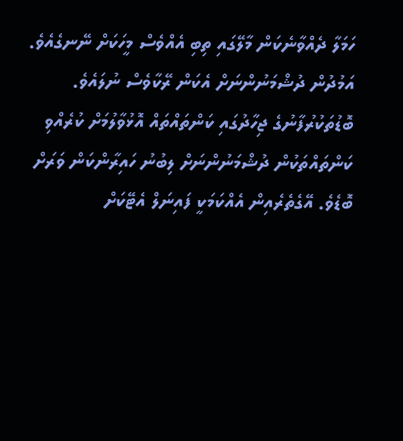ހަމަލާ ދެއްވާނެކަން މާލޭގައި ތިބި އެއްވެސް މީހަކަށް ނޭނގެއެވެ. އަމުދުން ދުޝްމަނުންނަށް އެކަން ރޭކާވެސް ނުލައެވެ. ބޮޑުތަކުރުފާނުގެ ޖިހާދުގައި ކަންތައްތައް އޮޅުވާލުމަށް ކުރެއްވި ކަންތައްތަކުން ދުޝްމަނުންނަށް ލިބުނު ހައިރާންކަން ވަރަށް ބޮޑެވެ. އޭގެތެރެއިން އެއްކަމަކީ ފައިނަލް އެޓޭކަށް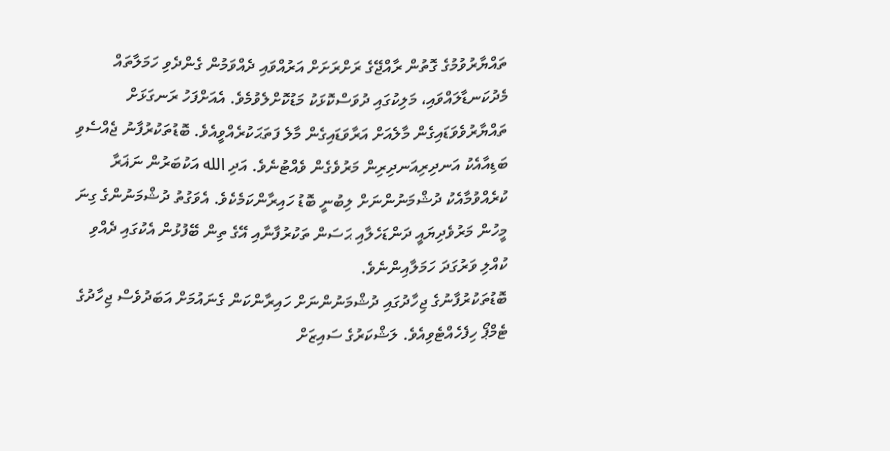ތައްޔާރުވުމުގެ ގޮތުން ރާއްޖޭގެ ރަށްރަށަށް އަރުއްވައި ދެއްވަމުން ގެންދެވި ހަމަލާތައް މެދުކަނޑާލައްވައި، މަލިކުގައި ދުވަސްކޮޅަކު މަޑުކޮށްލެވުމެވެ. އެއަށްފަހު ރަނގަޅަށް ތައްޔާރުވެވަޑައިގެން މާލެއަށް އަރާވަޑައިގެން މާލެ ފަތަޙަކުރެއްވީއެވެ. ބޮޑުތަކުރުފާނު ޖެއްސެވި ބަޑިއާއެކު އަނދިރިއަނދިރިން މަރުވެގެން ވެއްޓުނެވެ. އަދި الله އަކުބަރުން ނަޣަރާ ކުރެއްވުމާއެކު ދުޝްމަނުންނަށް ލިބުނީ ބޮޑު ހައިރާންކަމެކެވެ. އެވަގުތު ދުޝްމަނުންގެ ގިނަ މީހުން މަރުވެދިޔައީ ދަންޑަހެލާއި ޙަސަން ތަކުރުފާނާއި އޭގެ ތިން ބޭފުޅުން އެކުގައި ދެއްވި ކުއްލި ވަރުގަދަ ހަމަލާއިންނެވެ.
ބޮޑުތަކުރުފާނުގެ ޖިހާދުގައި ދުޝްމަނުންނަށް ހައިރާންކަން ގެނައުމަށް އަބަދުވެސް ޖިހާދުގެ ޓެމްޕޯ ހިފެހެއްޓެވިއެވެ. ލަޝްކަރުގެ ސައިޒަށް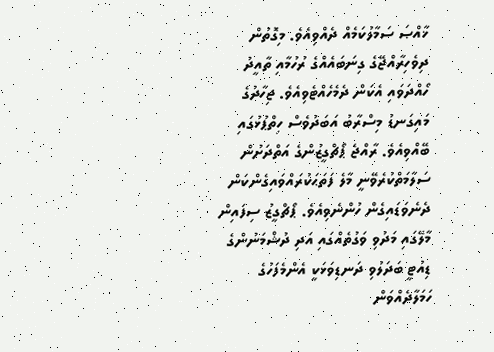ޚާއްޞަ ސަމާލުކަމެއް ދެއްވިއެވެ. މިގޮތުން ދިވެހިރާއްޖޭގެ ގިނަބައެއްގެ ރުހުމާއި ތާއީދު ހޯއްދަވައި އެކަން ދެމެހެއްޓެވިއެވެ. ޖިހާދުގެ މައިގަނޑު މިސްރާބު އަބަދުވެސް ހިތްޕުޅުގައި ބޭއްވިއެވެ. ރާއްޖެ ޕޯޗްގީޒުންގެ އަތްދަށުން ސަލާމަތްކުރެވޭނީ މާލެ ފަތަޙަކުރައްވައިގެންކަން ދެނެވަޑައިގެން ހުންނެވިއެވެ. ޕޯޗްގީޒު ސިފައިން މާލޭގައި މަދުވި ވަގުތެއްގައި އަދި ދުޝްމަނުންގެ ޑިއުޓީ ބަދަލުވި ދަނޑިވަޅަކީ އެންމެފަހުގެ ހަމަލާދެއްވަން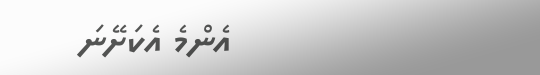އެންމެ އެކަށޭނަ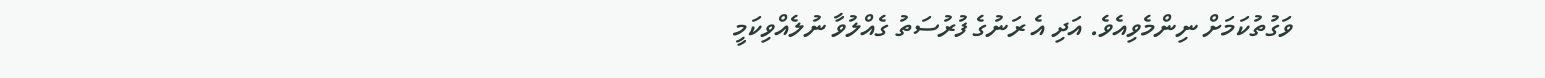ވަގުތުކަމަށް ނިންމެވިއެވެ. އަދި އެ ރަނުގެ ފުރުސަތު ގެއްލުވާ ނުލެއްވިކަމީ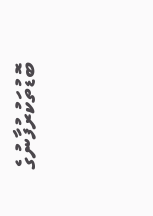ބޮޑުތަކުރުފާނުގެ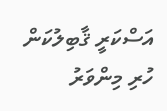އަސްކަރީ ޤާބިލުކަން ހުރި މިންވަރު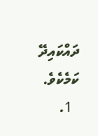ދައްކައިދޭ ކަމެކެވެ.
  1.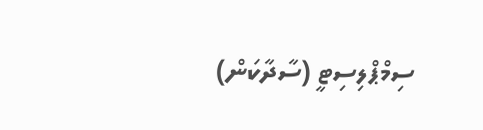ސިމްޕްލިސިޓީ (ސާދާކަން)